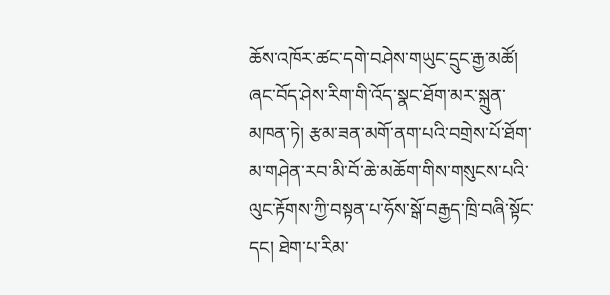ཆོས་འཁོར་ཚང་དགེ་བཤེས་གཡུང་དྲུང་རྒྱ་མཚོ།
ཞང་བོད་ཤེས་རིག་གི་འོད་སྣང་ཐོག་མར་སྐྲུན་མཁན་ཏེ། རྩམ་ཟན་མགོ་ནག་པའི་བགྲེས་པོ་ཐོག་མ་གཤེན་རབ་མི་བོ་ཆེ་མཆོག་གིས་གསུངས་པའི་ལུང་རྟོགས་ཀྱི་བསྟན་པ་ཧོས་སྒོ་བརྒྱད་ཁྲི་བཞི་སྟོང་དང། ཐེག་པ་རིམ་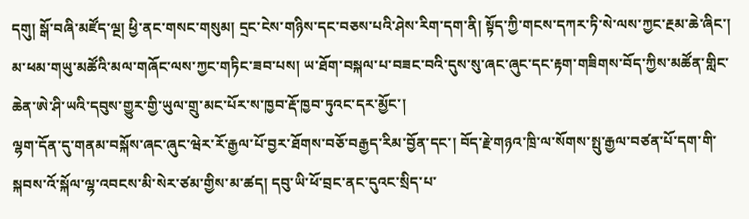དགུ། སྒོ་བཞི་མཛོད་ལྔ། ཕྱི་ནང་གསང་གསུམ། དྲང་ངེས་གཉིས་དང་བཅས་པའི་ཤེས་རིག་དག་ནི། སྟོད་ཀྱི་གངས་དཀར་ཏི་སེ་ལས་ཀྱང་རྔམ་ཆེ་ཞིང་། མ་ཕམ་གཡུ་མཚོའི་མལ་གཞོང་ལས་ཀྱང་གཏིང་ཟབ་པས། ཡ་ཐོག་བསྐལ་པ་བཟང་བའི་དུས་སུ་ཞང་ཞུང་དང་རྟག་གཟིགས་བོད་ཀྱིས་མཚོན་གླིང་ཆེན་ཨེ་ཤི་ཡའི་དབུས་གྱུར་གྱི་ཡུལ་གྲུ་མང་པོར་ས་ཁྱབ་རྡོ་ཁྱབ་ཏུའང་དར་མྱོང་།
ལྷག་དོན་དུ་གནམ་བསྐོས་ཞང་ཞུང་ཝེར་རོ་རྒྱལ་པོ་བྱར་ཐོགས་བཅོ་བརྒྱད་རིམ་བྱོན་དང་། བོད་རྗེ་གཉའ་ཁྲི་ལ་སོགས་སྤུ་རྒྱལ་བཙན་པོ་དག་གི་སྐབས་འོ་སྐོལ་ལྷ་འབངས་མི་སེར་ཙམ་གྱིས་མ་ཚད། དབུ་ཡི་ཕོ་བྲང་ནང་དུའང་སྲིད་པ་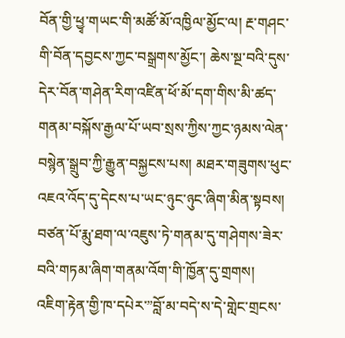བོན་གྱི་ཕྱྭ་གཡང་གི་མཚོ་མོ་འཁྱིལ་མྱོང་ལ། རྔ་གཤང་གི་བོན་དབྱངས་ཀྱང་བསྒྲགས་མྱོང་། ཆེས་སྔ་བའི་དུས་དེར་བོན་གཤེན་རིག་འཛིན་ཕོ་མོ་དག་གིས་མི་ཚད་གནམ་བསྐོས་རྒྱལ་པོ་ཡབ་སྲས་ཀྱིས་ཀྱང་ཉམས་ལེན་བསྙེན་སྒྲུབ་ཀྱི་རྒྱུན་བསྐྱངས་པས། མཐར་གཟུགས་ཕུང་འཇའ་འོད་དུ་དེངས་པ་ཡང་ཉུང་ཉུང་ཞིག་མིན་སྟབས། བཙན་པོ་རྨུ་ཐག་ལ་འཇུས་ཏེ་གནམ་དུ་གཤེགས་ཟེར་བའི་གཏམ་ཞིག་གནམ་འོག་གི་ཁྱོན་དུ་གྲགས།
འཇིག་རྟེན་གྱི་ཁ་དཔེར་”བློ་མ་བདེ་ས་དེ་གླེང་གྲངས་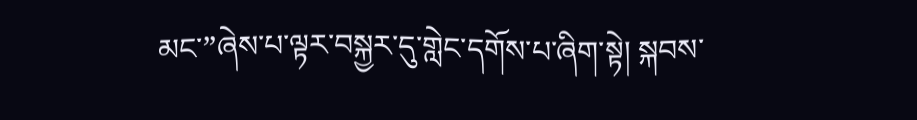མང་”ཞེས་པ་ལྟར་བསྐྱར་དུ་གླེང་དགོས་པ་ཞིག་སྟེ། སྐབས་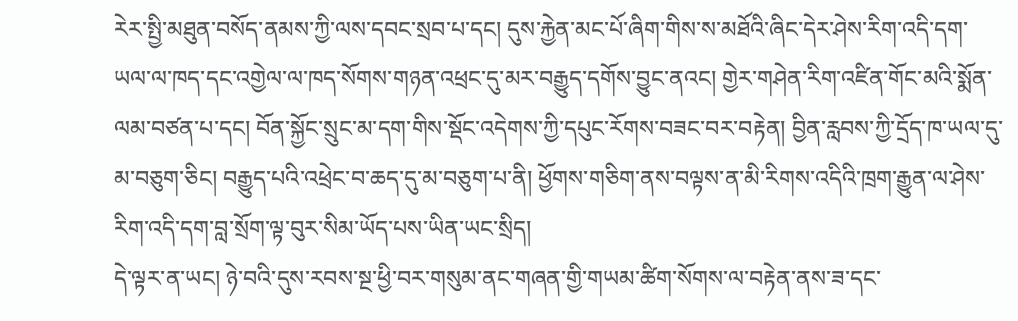རེར་སྤྱི་མཐུན་བསོད་ནམས་ཀྱི་ལས་དབང་སྲབ་པ་དང། དུས་རྐྱེན་མང་པོ་ཞིག་གིས་ས་མཐོའི་ཞིང་དེར་ཤེས་རིག་འདི་དག་ཡལ་ལ་ཁད་དང་འགྱེལ་ལ་ཁད་སོགས་གཉན་འཕྲང་དུ་མར་བརྒྱུད་དགོས་བྱུང་ནའང། གྱེར་གཤེན་རིག་འཛིན་གོང་མའི་སྨོན་ལམ་བཙན་པ་དང། བོན་སྐྱོང་སྲུང་མ་དག་གིས་སྡོང་འདེགས་ཀྱི་དཔུང་རོགས་བཟང་བར་བརྟེན། བྱིན་རླབས་ཀྱི་དྲོད་ཁ་ཡལ་དུ་མ་བཅུག་ཅིང། བརྒྱུད་པའི་འཕྲེང་བ་ཆད་དུ་མ་བཅུག་པ་ནི། ཕྱོགས་གཅིག་ནས་བལྟས་ན་མི་རིགས་འདིའི་ཁྲག་རྒྱུན་ལ་ཤེས་རིག་འདི་དག་བླ་སྲོག་ལྟ་བུར་སིམ་ཡོད་པས་ཡིན་ཡང་སྲིད།
དེ་ལྟར་ན་ཡང། ཉེ་བའི་དུས་རབས་སྔ་ཕྱི་བར་གསུམ་ནང་གཞན་གྱི་གཡམ་ཚིག་སོགས་ལ་བརྟེན་ནས་ཟ་དང་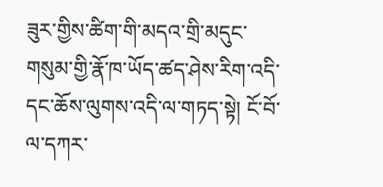ཟུར་གྱིས་ཚིག་གི་མདའ་གྲི་མདུང་གསུམ་གྱི་རྣོ་ཁ་ཡོད་ཚད་ཤེས་རིག་འདི་དང་ཆོས་ལུགས་འདི་ལ་གཏད་སྟེ། ངོ་བོ་ལ་དཀར་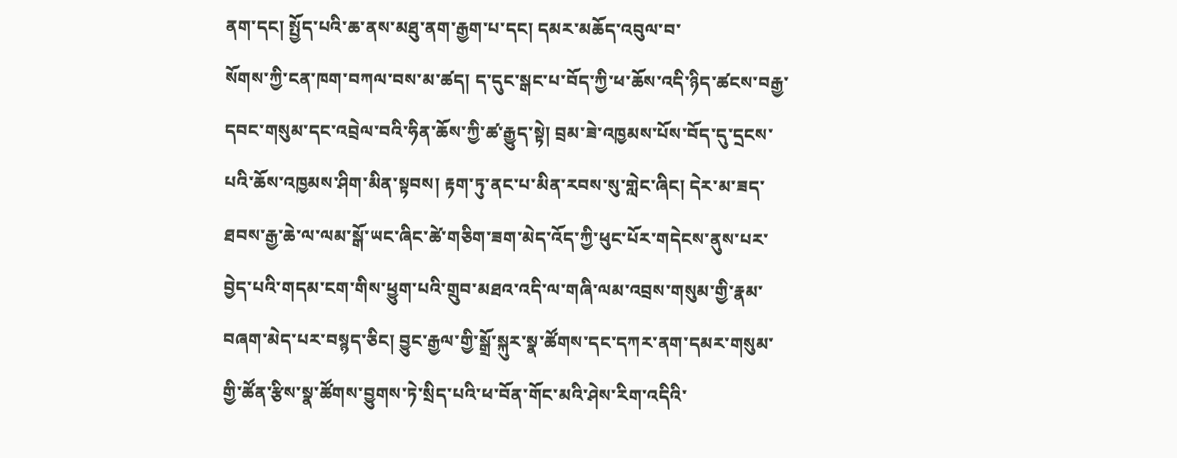ནག་དང། སྤྱོད་པའི་ཆ་ནས་མཐུ་ནག་རྒྱག་པ་དང། དམར་མཆོད་འབུལ་བ་
སོགས་ཀྱི་ངན་ཁག་བཀལ་བས་མ་ཚད། ད་དུང་སྒང་པ་བོད་ཀྱི་ཕ་ཆོས་འདི་ཉིད་ཚངས་བརྒྱ་དབང་གསུམ་དང་འབྲེལ་བའི་ཧིན་ཆོས་ཀྱི་ཚ་རྒྱུད་སྟེ། བྲམ་ཟེ་འཁྱམས་པོས་བོད་དུ་དྲངས་པའི་ཆོས་འཁྱམས་ཤིག་མིན་སྟབས། རྟག་ཏུ་ནང་པ་མིན་རབས་སུ་གླེང་ཞིང། དེར་མ་ཟད་ཐབས་རྒྱ་ཆེ་ལ་ལམ་སྒོ་ཡང་ཞིང་ཚེ་གཅིག་ཟག་མེད་འོད་ཀྱི་ཕུང་པོར་གདེངས་ནུས་པར་བྱེད་པའི་གདམ་ངག་གིས་ཕྱུག་པའི་གྲུབ་མཐའ་འདི་ལ་གཞི་ལམ་འབྲས་གསུམ་གྱི་རྣམ་བཞག་མེད་པར་བསྙད་ཅིང། བྱུང་རྒྱལ་གྱི་སྒྲོ་སྐུར་སྣ་ཚོགས་དང་དཀར་ནག་དམར་གསུམ་གྱི་ཚོན་རྩིས་སྣ་ཚོགས་བྱུགས་ཏེ་སྲིད་པའི་ཕ་བོན་གོང་མའི་ཤེས་རིག་འདིའི་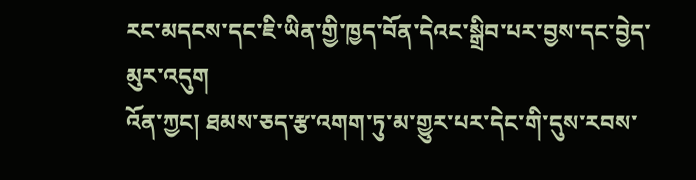རང་མདངས་དང་ཇི་ཡིན་གྱི་ཁྱད་བོན་དེའང་སྒྲིབ་པར་བྱས་དང་བྱེད་མུར་འདུག
འོན་ཀྱང། ཐམས་ཅད་རྩ་འགག་ཏུ་མ་གྱུར་པར་དེང་གི་དུས་རབས་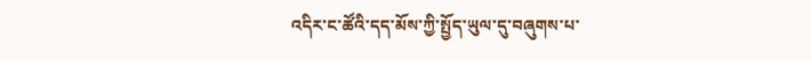འདིར་ང་ཚོའི་དད་མོས་ཀྱི་སྤྱོད་ཡུལ་དུ་བཞུགས་པ་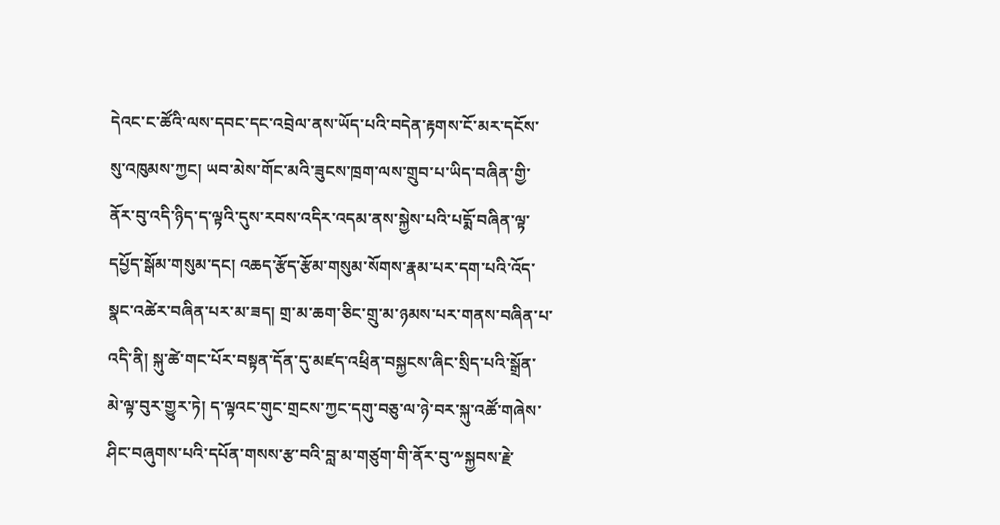དེའང་ང་ཚོའི་ལས་དབང་དང་འབྲེལ་ནས་ཡོད་པའི་བདེན་རྟགས་ངོ་མར་དངོས་སུ་འཁུམས་ཀྱང། ཡབ་མེས་གོང་མའི་ཟུངས་ཁྲག་ལས་གྲུབ་པ་ཡིད་བཞིན་གྱི་ནོར་བུ་འདི་ཉིད་ད་ལྟའི་དུས་རབས་འདིར་འདམ་ནས་སྐྱེས་པའི་པདྨོ་བཞིན་ལྟ་དཔྱོད་སྒོམ་གསུམ་དང། འཆད་རྩོད་རྩོམ་གསུམ་སོགས་རྣམ་པར་དག་པའི་འོད་སྣང་འཚེར་བཞིན་པར་མ་ཟད། གྲ་མ་ཆག་ཅིང་གྲུ་མ་ཉམས་པར་གནས་བཞིན་པ་འདི་ནི། སྐུ་ཚེ་གང་པོར་བསྟན་དོན་དུ་མཛད་འཕྲིན་བསྐྱངས་ཞིང་སྲིད་པའི་སྒྲོན་མེ་ལྟ་བུར་གྱུར་ཏེ། ད་ལྟའང་གུང་གྲངས་ཀྱང་དགུ་བཅུ་ལ་ཉེ་བར་སྐུ་འཚོ་གཞེས་ཤིང་བཞུགས་པའི་དཔོན་གསས་རྩ་བའི་བླ་མ་གཙུག་གི་ནོར་བུ་༸སྐྱབས་རྗེ་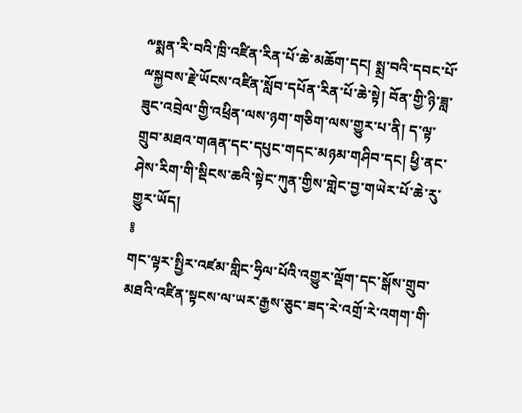༸སྨན་རི་བའི་ཁྲི་འཛིན་རིན་པོ་ཆེ་མཆོག་དང། སྨྲ་བའི་དབང་པོ་ྋསྐྱབས་རྗེ་ཡོངས་འཛིན་སློབ་དཔོན་རིན་པོ་ཆེ་སྟེ། བོན་གྱི་ཉི་ཟླ་ཟུང་འབྲེལ་གྱི་འཕྲིན་ལས་ཉག་གཅིག་ལས་གྱུར་པ་ནི། ད་ལྟ་གྲུབ་མཐའ་གཞན་དང་དཔུང་གདང་མཉམ་གཤིབ་དང། ཕྱི་ནང་ཤེས་རིག་གི་སྡིངས་ཆའི་སྟེང་ཀུན་གྱིས་གླེང་བྱ་གཡེར་པོ་ཆེ་རུ་གྱུར་ཡོད།
༔
གང་ལྟར་སྤྱིར་འཛམ་གླིང་ཧྲིལ་པོའི་འགྱུར་ལྡོག་དང་སྒོས་གྲུབ་མཐའི་འཛིན་སྟངས་ལ་ཡར་རྒྱས་ཅུང་ཟད་རེ་འགྲོ་རེ་འགག་གི་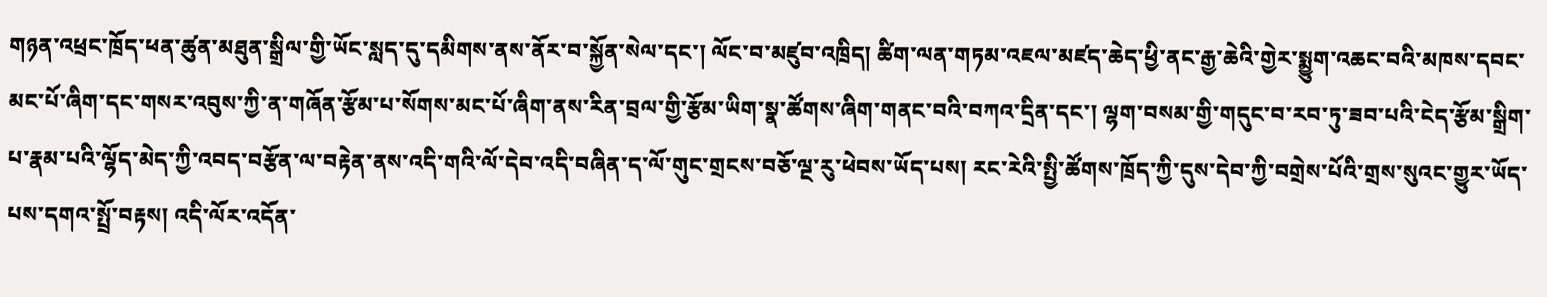གཉན་འཕྲང་ཁྲོད་ཕན་ཚུན་མཐུན་སྒྲིལ་གྱི་ཡོང་སླད་དུ་དམིགས་ནས་ནོར་བ་སྐྱོན་སེལ་དང་། ལོང་བ་མཛུབ་འཁྲིད། ཚིག་ལན་གཏམ་འཇལ་མཛད་ཆེད་ཕྱི་ནང་རྒྱ་ཆེའི་གྱེར་སྨྱུག་འཆང་བའི་མཁས་དབང་མང་པོ་ཞིག་དང་གསར་འབུས་ཀྱི་ན་གཞོན་རྩོམ་པ་སོགས་མང་པོ་ཞིག་ནས་རིན་བྲལ་གྱི་རྩོམ་ཡིག་སྣ་ཚོགས་ཞིག་གནང་བའི་བཀའ་དྲིན་དང་། ལྷག་བསམ་གྱི་གདུང་བ་རབ་ཏུ་ཟབ་པའི་ངེད་རྩོམ་སྒྲིག་པ་རྣམ་པའི་ལྷོད་མེད་ཀྱི་འབད་བརྩོན་ལ་བརྟེན་ནས་འདི་གའི་ལོ་དེབ་འདི་བཞིན་ད་ལོ་གུང་གྲངས་བཅོ་ལྔ་རུ་ཕེབས་ཡོད་པས། རང་རེའི་སྤྱི་ཚོགས་ཁྲོད་ཀྱི་དུས་དེབ་ཀྱི་བགྲེས་པོའི་གྲས་སུའང་གྱུར་ཡོད་པས་དགའ་སྤྲོ་བརྟས། འདི་ལོར་འདོན་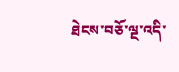ཐེངས་བཅོ་ལྔ་འདི་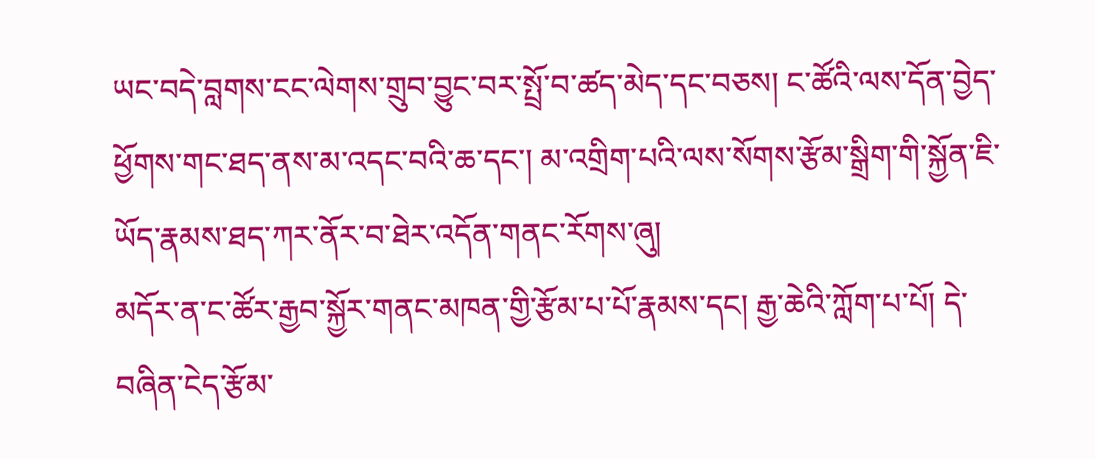ཡང་བདེ་བླགས་ངང་ལེགས་གྲུབ་བྱུང་བར་སྤྲོ་བ་ཚད་མེད་དང་བཅས། ང་ཚོའི་ལས་དོན་བྱེད་ཕྱོགས་གང་ཐད་ནས་མ་འདང་བའི་ཆ་དང་། མ་འགྲིག་པའི་ལས་སོགས་རྩོམ་སྒྲིག་གི་སྐྱོན་ཇི་ཡོད་རྣམས་ཐད་ཀར་ནོར་བ་ཐེར་འདོན་གནང་རོགས་ཞུ།
མདོར་ན་ང་ཚོར་རྒྱབ་སྐྱོར་གནང་མཁན་གྱི་རྩོམ་པ་པོ་རྣམས་དང། རྒྱ་ཆེའི་ཀློག་པ་པོ། དེ་བཞིན་ངེད་རྩོམ་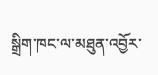སྒྲིག་ཁང་ལ་མཐུན་འབྱོར་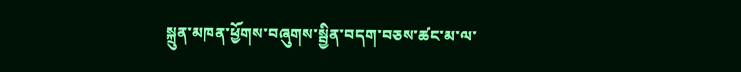སྐྲུན་མཁན་ཕྱོགས་བཞུགས་སྦྱིན་བདག་བཅས་ཚང་མ་ལ་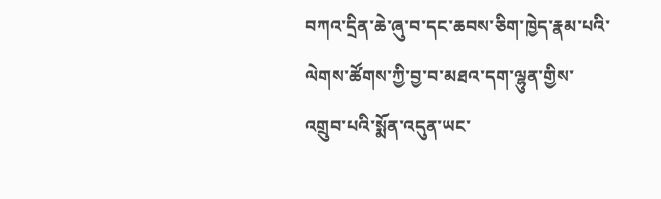བཀའ་དྲིན་ཆེ་ཞུ་བ་དང་ཆབས་ཅིག་ཁྱེད་རྣམ་པའི་ལེགས་ཚོགས་ཀྱི་བྱ་བ་མཐའ་དག་ལྷུན་གྱིས་འགྲུབ་པའི་སྨོན་འདུན་ཡང་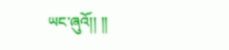ཡང་ཞུའོ།། །།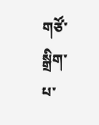གཙོ་སྒྲིག་པ་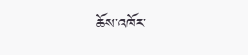ཆོས་འཁོར་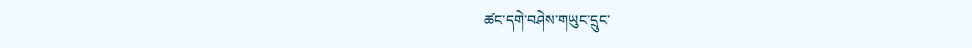ཚང་དགེ་བཤེས་གཡུང་དྲུང་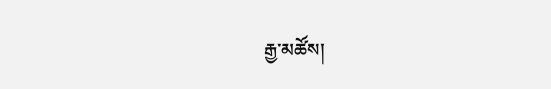རྒྱ་མཚོས།